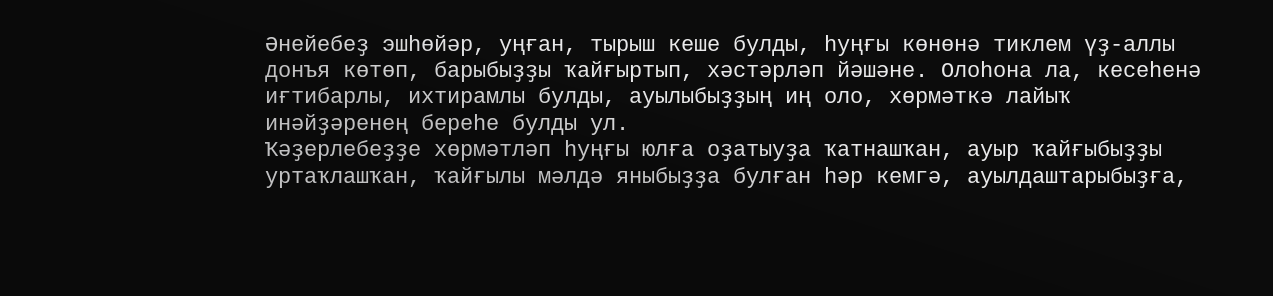Әнейебеҙ эшһөйәр, уңған, тырыш кеше булды, һуңғы көнөнә тиклем үҙ-аллы донъя көтөп, барыбыҙҙы ҡайғыртып, хәстәрләп йәшәне. Олоһона ла, кесеһенә иғтибарлы, ихтирамлы булды, ауылыбыҙҙың иң оло, хөрмәткә лайыҡ инәйҙәренең береһе булды ул.
Ҡәҙерлебеҙҙе хөрмәтләп һуңғы юлға оҙатыуҙа ҡатнашҡан, ауыр ҡайғыбыҙҙы уртаҡлашҡан, ҡайғылы мәлдә яныбыҙҙа булған һәр кемгә, ауылдаштарыбыҙға,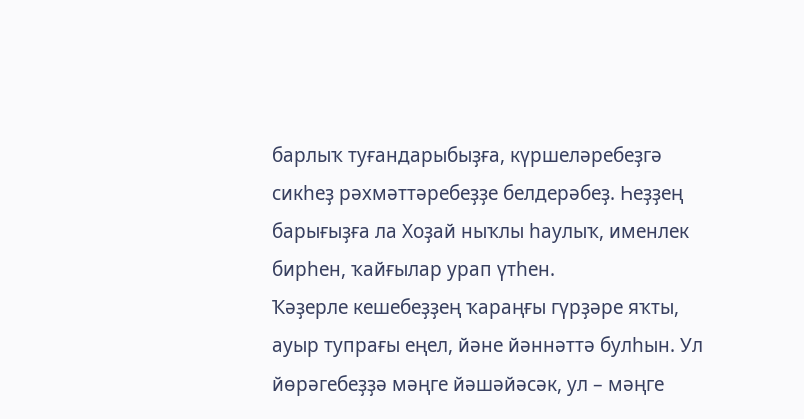барлыҡ туғандарыбыҙға, күршеләребеҙгә сикһеҙ рәхмәттәребеҙҙе белдерәбеҙ. Һеҙҙең барығыҙға ла Хоҙай ныҡлы һаулыҡ, именлек бирһен, ҡайғылар урап үтһен.
Ҡәҙерле кешебеҙҙең ҡараңғы гүрҙәре яҡты, ауыр тупрағы еңел, йәне йәннәттә булһын. Ул йөрәгебеҙҙә мәңге йәшәйәсәк, ул – мәңге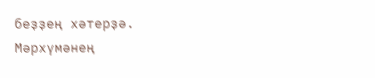беҙҙең хәтерҙә.
Мәрхүмәнең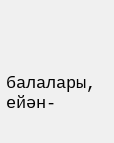балалары, ейән-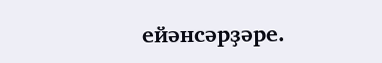ейәнсәрҙәре.